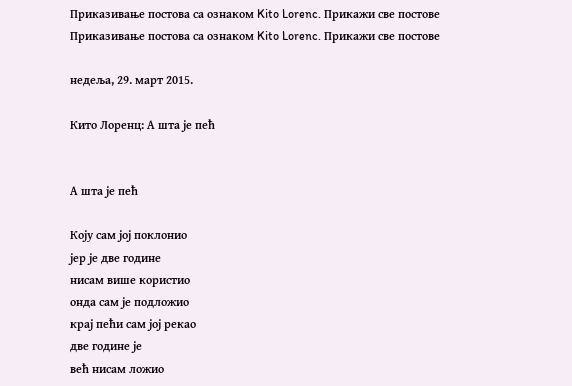Приказивање постова са ознаком Kito Lorenc. Прикажи све постове
Приказивање постова са ознаком Kito Lorenc. Прикажи све постове

недеља, 29. март 2015.

Кито Лоренц: А шта је пећ


А шта је пећ

Коју сам јој поклонио
јер је две године
нисам више користио
онда сам је подложио
крај пећи сам јој рекао
две године је
већ нисам ложио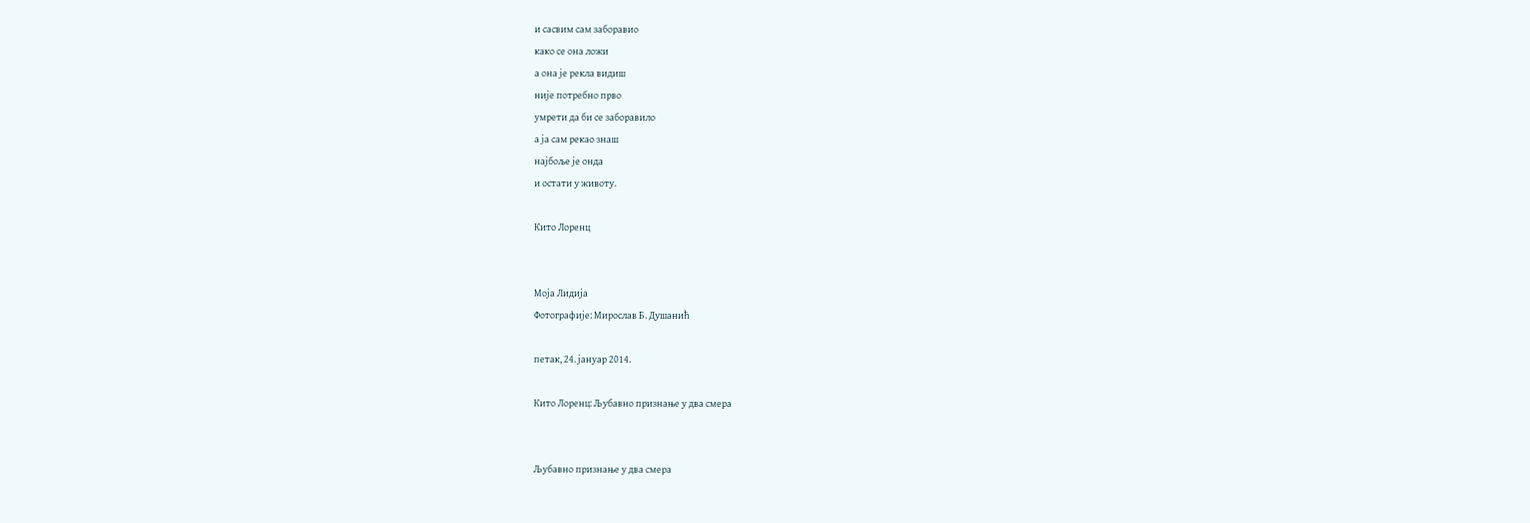и сасвим сам заборавио
како се она ложи
а она је рекла видиш
није потребно прво
умрети да би се заборавило
а ја сам рекао знаш
најбоље је онда
и остати у животу.

Кито Лоренц


Моја Лидија
Фотографије: Мирослав Б. Душанић

петак, 24. јануар 2014.

Кито Лоренц: Љубавно признање у два смера


Љубавно признање у два смера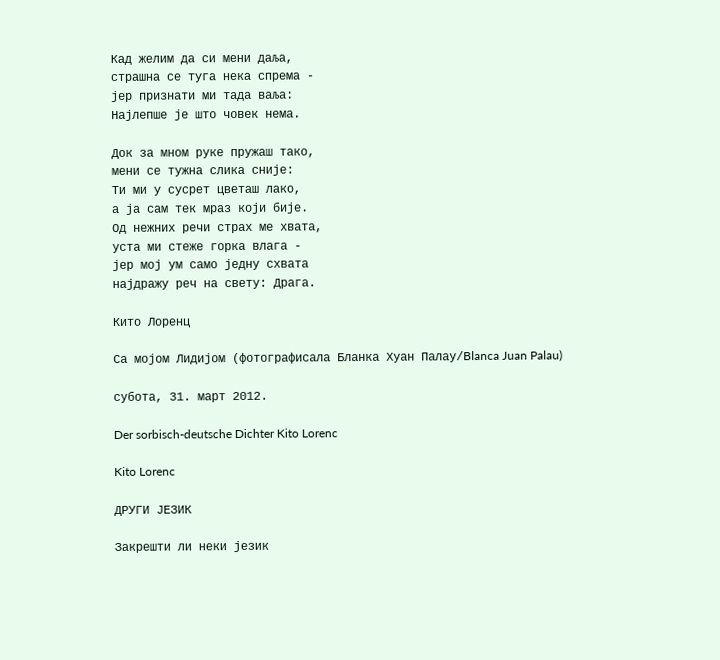Кад желим да си мени даља,
страшна се туга нека спрема -
јер признати ми тада ваља:
Најлепше је што човек нема.

Док за мном руке пружаш тако,
мени се тужна слика сније:
Ти ми у сусрет цветаш лако,
а ја сам тек мраз који бије.
Од нежних речи страх ме хвата,
уста ми стеже горка влага -
јер мој ум само једну схвата
најдражу реч на свету: Драга.

Кито Лоренц

Са мојом Лидијом (фотографисала Бланка Хуан Палау/Blanca Juan Palau)

субота, 31. март 2012.

Der sorbisch-deutsche Dichter Kito Lorenc

Kito Lorenc

ДРУГИ ЈЕЗИК

Закрешти ли неки језик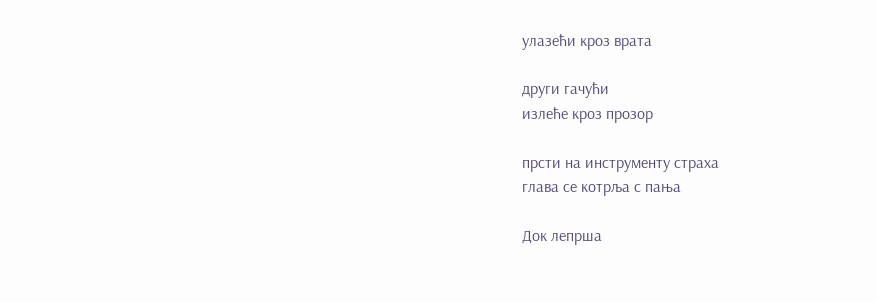улазећи кроз врата

други гачући
излеће кроз прозор

прсти на инструменту страха
глава се котрља с пања

Док лепрша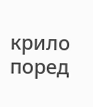крило
поред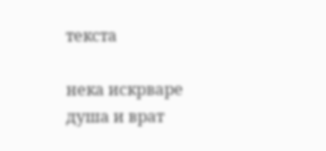текста

нека искрваре
душа и врат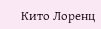Кито Лоренц